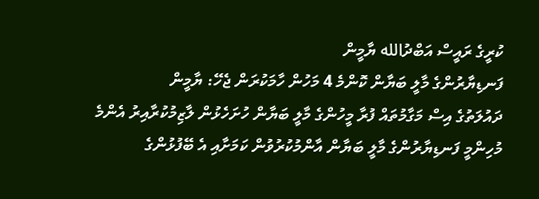ކުރީގެ ރައީސް އަބްދުالله ޔާމީން
ފަނޑިޔާރުންގެ މާލީ ބަޔާން ކޮންމެ 4 މަހުން ހާމަކުރަން ޖެހޭ: ޔާމީން
ދައުލަތުގެ އިސް މަގާމުތައް ފުރާ މީހުންގެ މާލީ ބަޔާން ހުށަހެޅުން ލާޒިމުކުރާއިރު އެންމެ މުހިންމީ ފަނޑިޔާރުންގެ މާލީ ބަޔާން އާންމުކުރުވުން ކަމަށާއި އެ ބޭފުޅުންގެ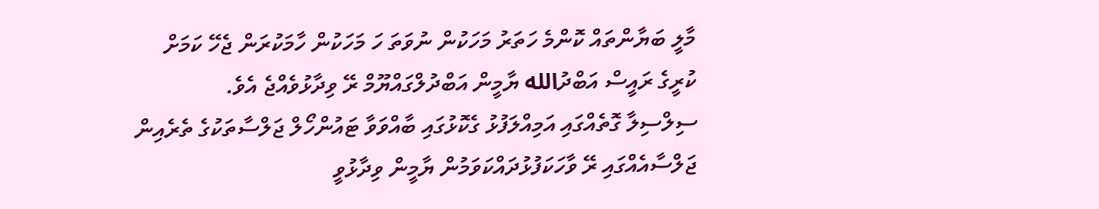މާލީ ބަޔާންތައް ކޮންމެ ހަތަރު މަހަކުން ނުވަތަ ހަ މަހަކުން ހާމަކުރަން ޖެހޭ ކަމަށް ކުރީގެ ރައީސް އަބްދުالله ޔާމީން އަބްދުލްގައްޔޫމް ރޭ ވިދާޅުވެއްޖެ އެވެ.
ސިލްސިލާ ގޮތެއްގައި އަމިއްލަފުޅު ގެކޮޅުގައި ބާއްވަވާ ޓައުންހޯލް ޖަލްސާތަކުގެ ތެރެއިން ޖަލްސާއެއްގައި ރޭ ވާހަކަފުޅުދައްކަވަމުން ޔާމީން ވިދާޅުވީ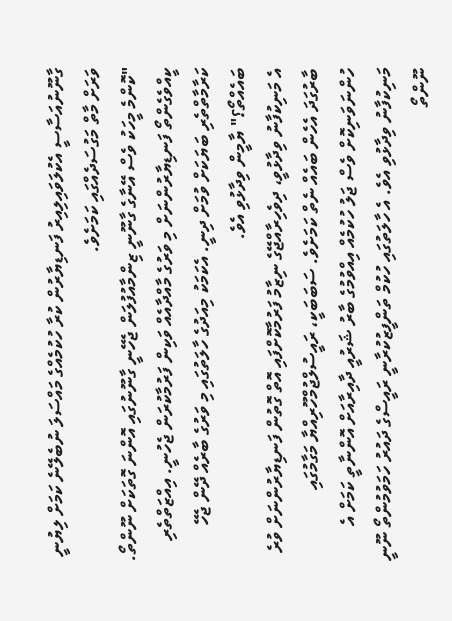ގާނޫނުއަސާސީ އެކުލަވައިލިއިރު ފަނޑިޔާރުން ކުރާ ހުކުމެއްގެ މައްސަލަ ނުބެލޭނެ ކަމަށް ލިޔުނީ ވަރަށް މާތް މަގުސަދެއްގައި ކަމަށެވެ.
"ކޮންމެ މީހަކު ވެސް އޭނާގެ ގާނޫނީ ޒިންމާއުފުލަން ޖެހޭނީ ގާނޫނުގައި އޮންނަ ގޮތަކަށް ނޫންތޯ. ކީއްވެގެންތޯ ފަނޑިޔާރުންނަށް މި ވަރުގެ މާއްދާއެއް ވަކިން ފަރުމާކުރަން ޖެހުނީ. އިއްޒަތްތެރި ކަރާމާތްތެރި ބަޔަކަށް ވުމަށް ދިނީ. އެކަމަކު މިއަދުގެ ހާލަތުގައި މި ވަރުގެ ބާރެއް ދޭން ޖެހޭ ބައެއްތޯ؟" ޔާމީން ވިދާޅުވި އެވެ.
އެ މަނިކުފާނު ވިދާޅުވީ، ދިވެހިރާއްޖޭގެ ނިޒާމު ފަރުމާކޮށްފައި އޮތް ގޮތުން ފަނޑިޔާރުންނަށް ވުރެ ބާރުގަދަ އެހެން ބައެއް ނެތް ކަމަށެވެ. ސަބަބަކީ، ރައީސުލްޖުމްހޫރިއްޔާ މަގާމުގައި ހުންނަވަނިކޮށް ވެސް ޖަލު ހުކުމެއް އިއްވުމުގެ ބާރު ޝަރުއީ ދާއިރާއަށް އޮންނާތީ ކަމަށް އެ މަނިކުފާނު ވިދާޅުވި އެވެ. އެ ހާލަތުގައި ހުކުމް ތަންފީޒުކުރާނީ ރައީސްގެ ދައުރު ހަމަވުމުންތޯ ނޫނީ ނޫންތޯ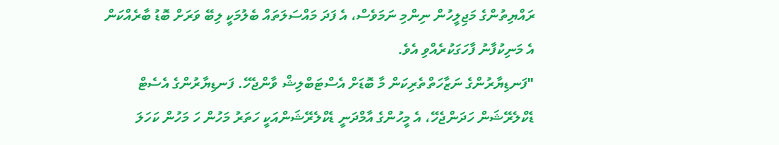ރައްޔިތުންގެ މަޖިލީހުން ނިންމި ނަމަވެސް، އެ ފަދަ މައްސަލަތައް ބެލުމަކީ ލިބޭ ވަރަށް ބޮޑު ބާރެއްކަން އެ މަނިކުފާނު ފާހަގަކުރެއްވި އެވެ.
"ފަނޑިޔާރުންގެ ނަޒާހަތްތެރިކަން މާ ބޮޑަށް އެސްޓަބްލިޝް ވާންޖެހޭ. ފަނޑިޔާރުންގެ އެސެޓް ޑެކްލެރޭޝަން ހަދަންޖެހޭ، އެ މީހުންގެ އާމްދަނީ ޑެކްލެރޭޝަންއަކީ ހަތަރު މަހުން ހަ މަހުން ކަހަލަ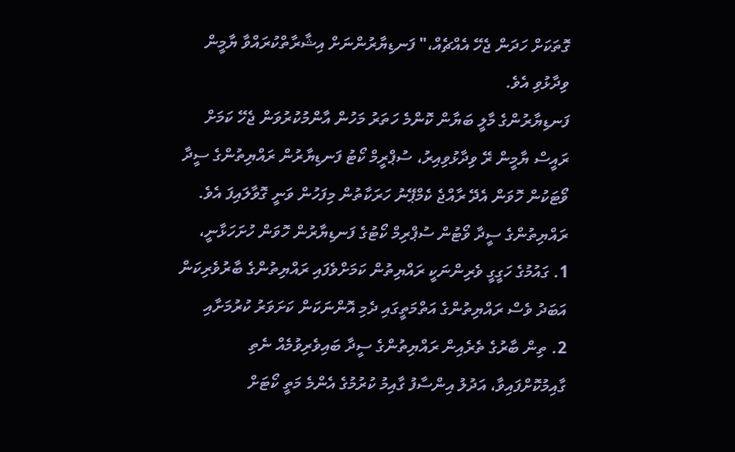ގޮތަކަށް ހަދަން ޖެހޭ އެއްޗެއް،" ފަނޑިޔާރުންނަށް އިޝާރާތްކުރައްވާ ޔާމީން ވިދާޅުވި އެވެ.
ފަނޑިޔާރުންގެ މާލީ ބަޔާން ކޮންމެ ހަތަރު މަހުން އާންމުކުރުވަން ޖެހޭ ކަމަށް ރައީސް ޔާމީން ރޭ ވިދާޅުވިއިރު، ސުޕްރީމް ކޯޓު ފަނޑިޔާރުން ރައްޔިތުންގެ ސީދާ ވޯޓަކުން ހޮވަން އެދޭ ރާއްޖެ ކެމްޕޭނު ހަރަކާތުން މިފަހުން ވަނީ ގޮވާލައިފަ އެވެ.
ރައްޔިތުންގެ ސީދާ ވޯޓުން ސުޕްރިމް ކޯޓުގެ ފަނޑިޔާރުން ހޮވަން ހުށަހަޅާނީ،
1. ގައުމުގެ ހަގީގީ ވެރިންނަކީ ރައްޔިތުން ކަމަށްވެފައި ރައްޔިތުންގެ ބާރުވެރިކަން އަބަދު ވެސް ރައްޔިތުންގެ އަތްމަތީގައި ދެމި އޮންނަކަން ކަށަވަރު ކުރުމަށާއި
2. ތިން ބާރުގެ ތެރެއިން ރައްޔިތުންގެ ސީދާ ބައިވެރިވުމެއް ނެތި ގާއިމުކޮށްފައިވާ، އަދުލު އިންސާފު ގާއިމު ކުރުމުގެ އެންމެ މަތީ ކޯޓަށް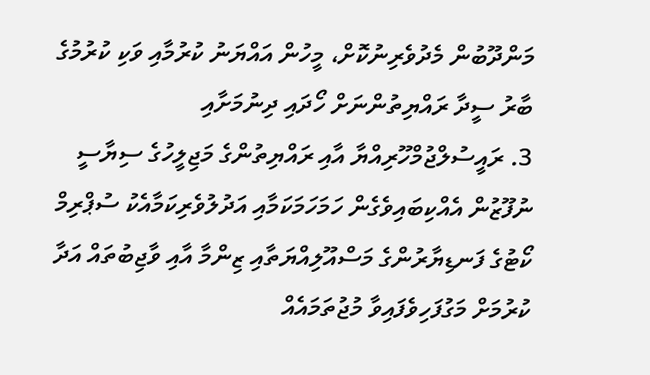މަންދޫބުން މެދުވެރިނުކޮށް، މީހުން އައްޔަނު ކުރުމާއި ވަކި ކުރުމުގެ ބާރު ސީދާ ރައްޔިތުންނަށް ހޯދައި ދިނުމަށާއި
3. ރައީސުލްޖުމްހޫރިއްޔާ އާއި ރައްޔިތުންގެ މަޖިލީހުގެ ސިޔާސީ ނުފޫޒުން އެއްކިބައިވެގެން ހަމަހަމަކަމާއި އަދުލުވެރިކަމާއެކު ސުޕްރިމް ކޯޓުގެ ފަނޑިޔާރުންގެ މަސްއޫލިއްޔަތާއި ޒިންމާ އާއި ވާޖިބުތައް އަދާ ކުރުމަށް މަގުފަހިވެފައިވާ މުޖުތަމައެއް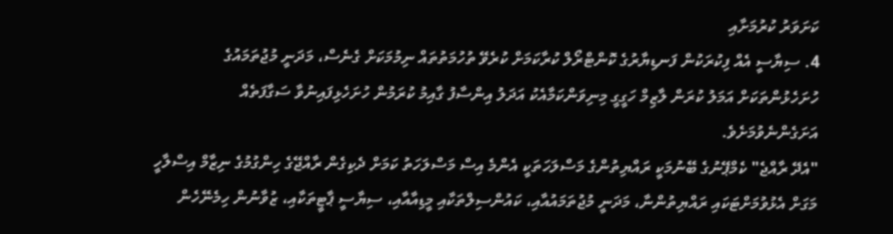ކަށަވަރު ކުރުމަށާއި
4. ސިޔާސީ އެއް ފިކުރަކުން ފަނޑިޔާރުގެ ކޮންޓްރޯލް ކުރާކަމަށް ކުރެވޭ ތުހުމަތުތައް ނިމުމަކަށް ގެނެސް، މަދަނީ މުޖުތަމައުގެ ހުށަހެޅުންތަކަށް އަމަލު ކުރަން ލާޒިމް ހަގީގީ މިނިވަންކަމާއެކު އަދަލު އިންސާފު ގާއިމު ކުރަމުން ހުށަހެޅިފައިނުވާ ސަގާފަތެއް އަށަގެންނެވުމަށެވެ.
"އެދޭ ރާއްޖެ" ކެމްޕޭނުގެ ބޭނުމަކީ ރައްޔިތުންގެ މަސްލަހަތަކީ އެންމެ އިސް މަސްލަހަތު ކަމަށް ދެކިގެން ރާއްޖޭގެ ހިންގުމުގެ ނިޒާމް އިސްލާހީ މަގަށް އެޅުވުމަށްޓަކައި ރައްޔިތުންނާ، މަދަނީ މުޖުތަމައުއާއި، ކައުންސިލްތަކާއި މީޑިއާއާއި، ސިޔާސީ ޕާޓީތަކާއި، ޒުވާނުން ހިމެނޭހެން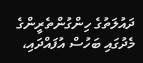ދައުލަތުގެ ހިންގުންތެރީންގެ މެދުގައި ބަހުސް އުފައްދައި،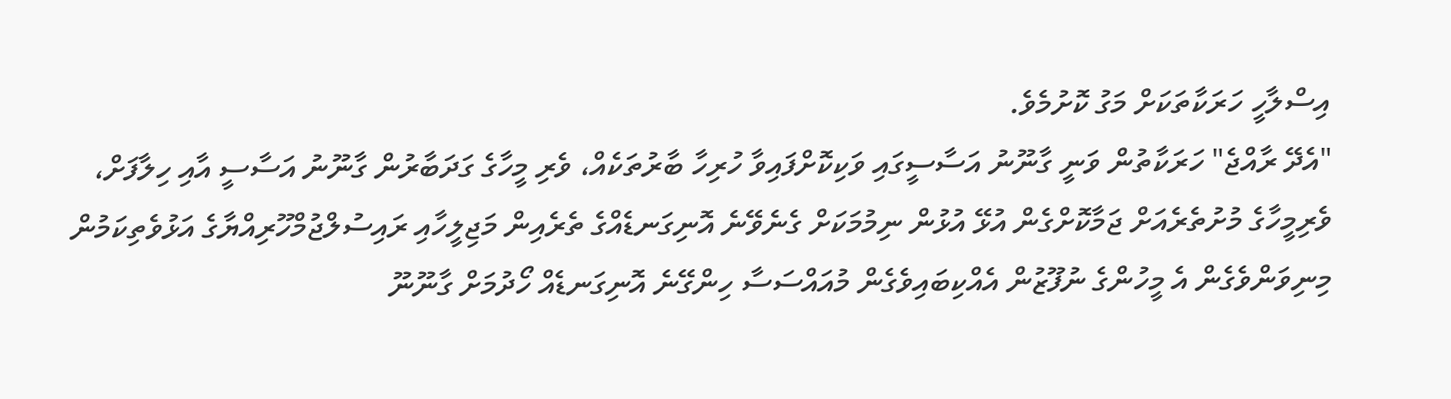އިސްލާހީ ހަރަކާތަކަށް މަގު ކޮށުމެވެ.
"އެދޭ ރާއްޖެ" ހަރަކާތުން ވަނީ ގާނޫނު އަސާސީގައި ވަކިކޮށްފައިވާ ހުރިހާ ބާރުތަކެއް، ވެރި މީހާގެ ގަދަބާރުން ގާނޫނު އަސާސީ އާއި ހިލާފަށް، ވެރިމީހާގެ މުށުތެރެއަށް ޖަމާކޮށްގެން އުޅޭ އުޅުން ނިމުމަކަށް ގެނެވޭނެ އޮނިގަނޑެއްގެ ތެރެއިން މަޖިލީހާއި ރައިސުލްޖުމްހޫރިއްޔާގެ އަޅުވެތިކަމުން މިނިވަންވެގެން އެ މީހުންގެ ނުފޫޒުން އެއްކިބައިވެގެން މުއައްސަސާ ހިންގޭނެ އޮނިގަނޑެއް ހޯދުމަށް ގާނޫނޫ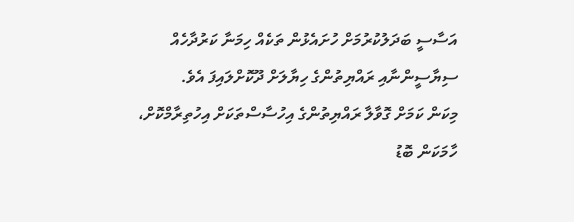އަސާސީ ބަދަލުކުރުމަށް ހުށައެޅުން ތަކެއް ހިމަނާ ކަރުދާހެއް ސިޔާސީންނާއި ރައްޔިތުންގެ ހިޔާލަށް ދޫކޮށްލައިފަ އެވެ.
މިކަން ކަމަށް ގޮވާލާ ރައްޔިތުންގެ އިހުސާސްތަކަށް އިހުތިރާމްކޮށް، ހާމަކަން ބޮޑު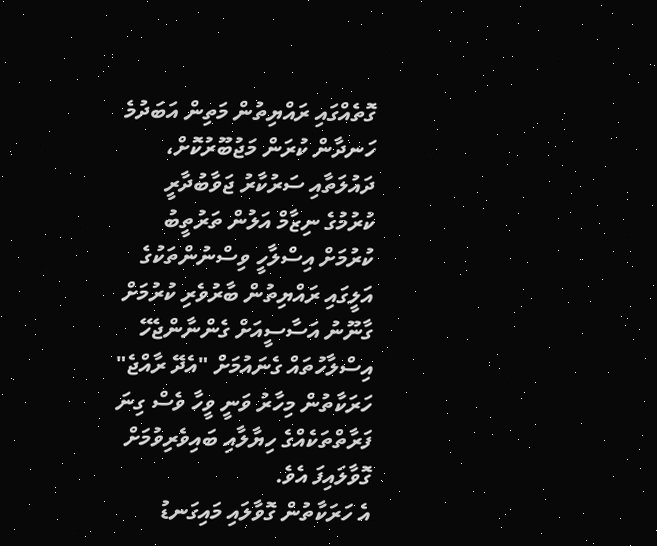ގޮތެއްގައި ރައްޔިތުން މަތިން އަބަދުމެ ހަނދާން ކުރަން މަޖުބޫރުކޮށް، ދައުލަތާއި ސަރުކާރު ޖަވާބުދާރީ ކުރުމުގެ ނިޒާމް އަލުން ތަރުތީބު ކުރުމަށް އިސްލާހީ ވިސްނުންތަކުގެ އަލީގައި ރައްޔިތުން ބާރުވެރި ކުރުމަށް ގާނޫނު އަސާސީއަށް ގެންނާންޖެހޭ އިސްލާހުތައް ގެނައުމަށް "އެދޭ ރާއްޖެ" ހަރަކާތުން މިހާރު ވަނީ ވީހާ ވެސް ގިނަ ފަރާތްތަކެއްގެ ހިޔާލާއި ބައިވެރިވުމަށް ގޮވާލައިފަ އެވެ.
އެ ހަރަކާތުން ގޮވާލައި މައިގަނޑު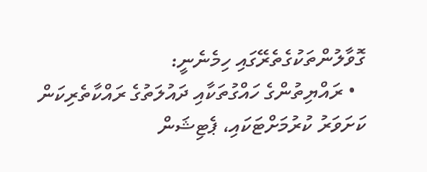ގޮވާލުންތަކުގެތެރޭގައި ހިމެނެނީ:
  • ރައްޔިތުންގެ ހައްގުތަކާއި ދައުލަތުގެ ރައްކާތެރިކަން ކަށަވަރު ކުރުމަށްޓަކައި، ޕެޓިޝަން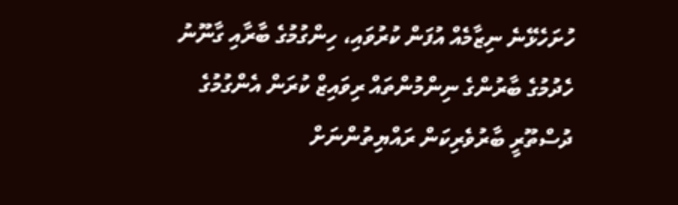ހުށަހެޅޭނެ ނިޒާމެއް އުފަން ކުރުވައި، ހިންގުމުގެ ބާރާއި ގާނޫނު ހެދުމުގެ ބާރުންގެ ނިންމުންތައް ރިވައިޒް ކުރަން އެންގުމުގެ ދުސްތޫރީ ބާރުވެރިކަން ރައްޔިތުންނަށް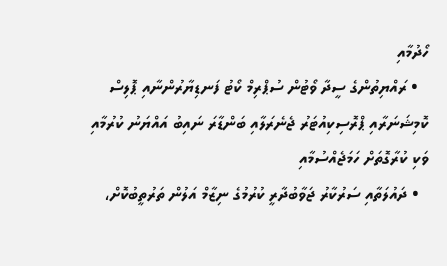ހޯދުމާއި
  • ރައްޔިތުންގެ ސީދާ ވޯޓުން ސުޕްރިމް ކޯޓު ފަނޑިޔާރުންނާއި ޕޮލިސް ކޮމިޝަނަރާއި ޕްރޮސިކިއުޓަރު ޖެނެރަލާއި ބަންޑާރަ ނައިބު އައްޔަނު ކުރުމާއި ވަކި ކުރާގޮތަށް ހަމަޖެއްސުމާއި
  • ދައުލަތާއި ސަރުކާރު ޖަވާބުދާރީ ކުރުމުގެ ނިޒާމް އަލުން ތަރުތީބުކޮށް،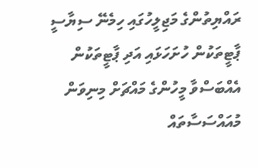ރައްޔިތުންގެ މަޖިލީހުގައި ހިމެނޭ ސިޔާސީ ޕާޓީތަކުން ހުށަހަޅައި އަދި ޕާޓީތަކުން އެއްބަސްވާ މީހުންގެ މައްޗަށް މިނިވަން މުއައްސަސާތައް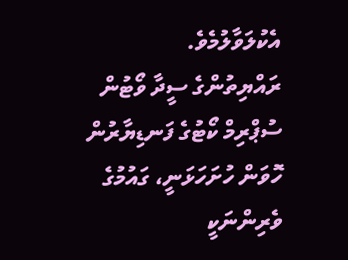އެކުލަވާލުމެވެ.
ރައްޔިތުންގެ ސީދާ ވޯޓުން ސުޕްރިމް ކޯޓުގެ ފަނޑިޔާރުން ހޮވަން ހުށަހަޅަނީ، ގައުމުގެ ވެރިންނަކީ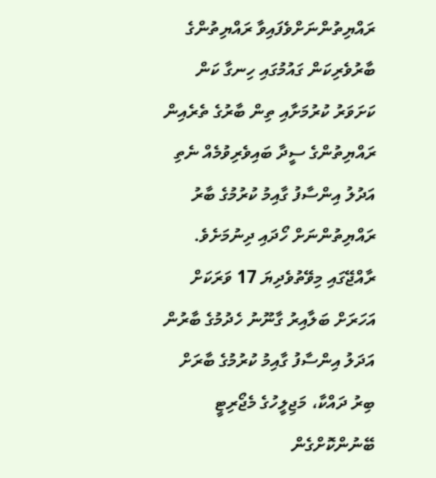ރައްޔިތުންނަށްވެފައިވާ ރައްޔިތުންގެ ބާރުވެރިކަން ގައުމުގައި ހިނގާ ކަން ކަށަވަރު ކުރުމަށާއި ތިން ބާރުގެ ތެރެއިން ރައްޔިތުންގެ ސީދާ ބައިވެރިވުމެއް ނެތި އަދުލު އިންސާފު ގާއިމު ކުރުމުގެ ބާރު ރައްޔިތުންނަށް ހޯދައި ދިނުމަށެވެ.
ރާއްޖޭގައި މިވޭތުވެދިޔަ 17 ވަރަކަށް އަހަރަށް ބަލާއިރު ގާނޫނު ހެދުމުގެ ބާރުން އަދަލު އިންސާފު ގާއިމު ކުރުމުގެ ބާރަށް ބިރު ދައްކާ، މަޖިލީހުގެ މެޖޯރިޓީ ބޭނުންކޮށްގެން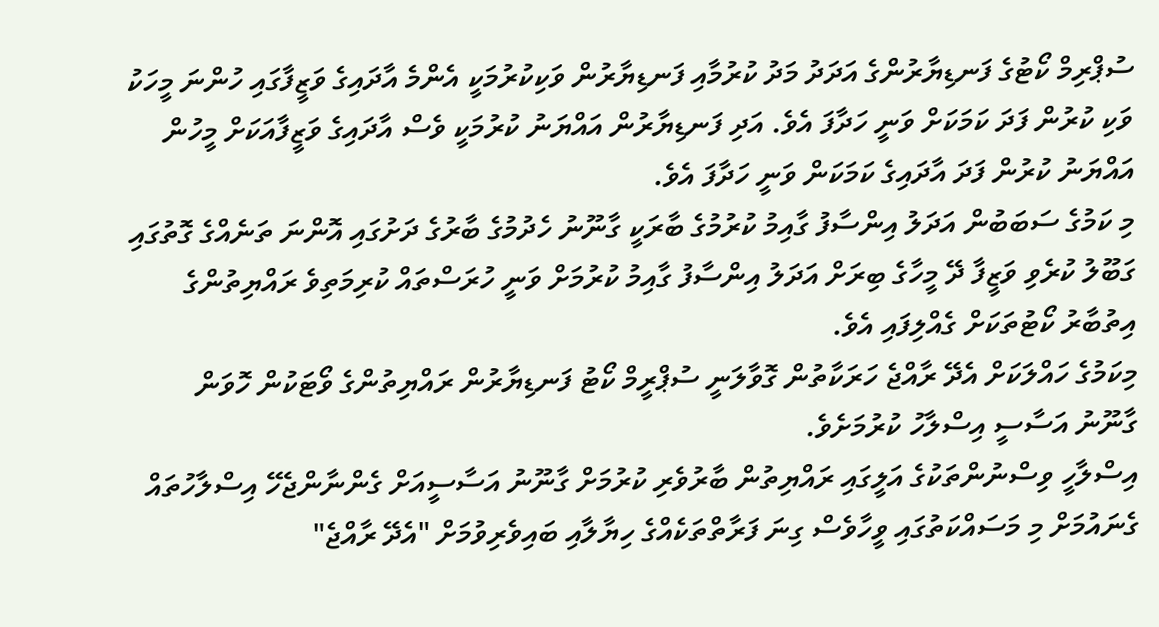ސުޕްރިމް ކޯޓުގެ ފަނޑިޔާރުންގެ އަދަދު މަދު ކުރުމާއި ފަނޑިޔާރުން ވަކިކުރުމަކީ އެންމެ އާދައިގެ ވަޒީފާގައި ހުންނަ މީހަކު ވަކި ކުރުން ފަދަ ކަމަކަށް ވަނީ ހަދާފަ އެވެ. އަދި ފަނޑިޔާރުން އައްޔަނު ކުރުމަކީ ވެސް އާދައިގެ ވަޒީފާއަކަށް މީހުން އައްޔަނު ކުރުން ފަދަ އާދައިގެ ކަމަކަން ވަނީ ހަދާފަ އެވެ.
މި ކަމުގެ ސަބަބުން އަދަލު އިންސާފު ގާއިމު ކުރުމުގެ ބާރަކީ ގާނޫނު ހެދުމުގެ ބާރުގެ ދަށުގައި އޮންނަ ތަނެއްގެ ގޮތުގައި ގަބޫލު ކުރެވި ވަޒީފާ ދޭ މީހާގެ ބިރަށް އަދަލު އިންސާފު ގާއިމު ކުރުމަށް ވަނީ ހުރަސްތައް ކުރިމަތިވެ ރައްޔިތުންގެ އިތުބާރު ކޯޓުތަކަށް ގެއްލިފައި އެވެ.
މިކަމުގެ ހައްލަކަށް އެދޭ ރާއްޖެ ހަރަކާތުން ގޮވާލަނީ ސުޕްރީމް ކޯޓު ފަނޑިޔާރުން ރައްޔިތުންގެ ވޯޓަކުން ހޮވަން ގާނޫނު އަސާސީ އިސްލާހު ކުރުމަށެވެ.
އިސްލާހީ ވިސްނުންތަކުގެ އަލީގައި ރައްޔިތުން ބާރުވެރި ކުރުމަށް ގާނޫނު އަސާސީއަށް ގެންނާންޖެހޭ އިސްލާހުތައް ގެނައުމަށް މި މަސައްކަތުގައި ވީހާވެސް ގިނަ ފަރާތްތަކެއްގެ ހިޔާލާއި ބައިވެރިވުމަށް "އެދޭ ރާއްޖެ"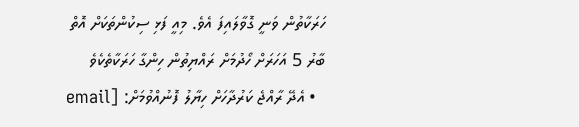ހަރަކާތުން ވަނީ ގޮވާލައިފަ އެވެ. މިއީ ފަޅި ސިކުންތަކަށް އޮތް ބާރު 5 އަހަރަށް ހޯދުމަށް ރައްޔިތުން ހިންގާ ހަރަކާތެކެވެ
  • އެދޭ ރާއްޖެ ކަރުދާހަށް ހިޔާލު ފޮނުއްވުމަށް: [email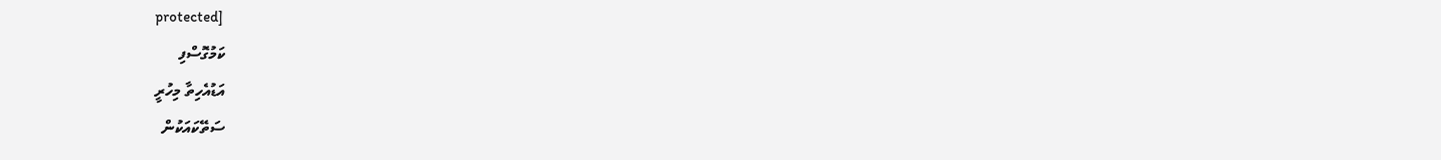protected]
ކަމުގޮސްފި
އަޑުއެހިތާ މިހުރީ
ސަތޭކައަކުން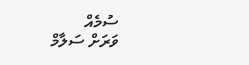ސުމެއް
ވަރަށް ސަލާމް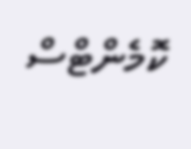ކޮމެންޓްސް